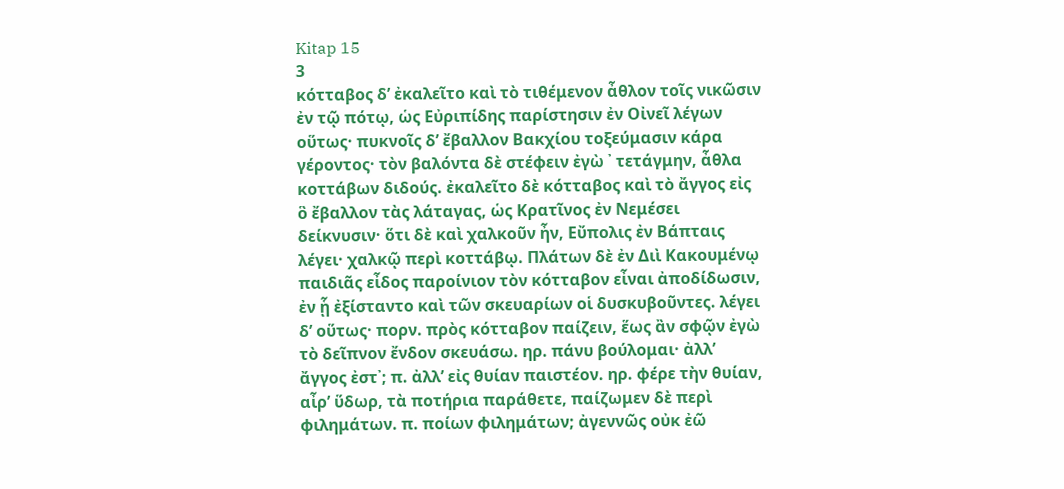Kitap 15
3
κότταβος δ’ ἐκαλεῖτο καὶ τὸ τιθέμενον ἆθλον τοῖς νικῶσιν ἐν τῷ πότῳ, ὡς Εὐριπίδης παρίστησιν ἐν Οἰνεῖ λέγων οὕτως· πυκνοῖς δ’ ἔβαλλον Βακχίου τοξεύμασιν κάρα γέροντος· τὸν βαλόντα δὲ στέφειν ἐγὼ ᾽ τετάγμην, ἆθλα κοττάβων διδούς. ἐκαλεῖτο δὲ κότταβος καὶ τὸ ἄγγος εἰς ὃ ἔβαλλον τὰς λάταγας, ὡς Κρατῖνος ἐν Νεμέσει δείκνυσιν· ὅτι δὲ καὶ χαλκοῦν ἦν, Εὔπολις ἐν Βάπταις λέγει· χαλκῷ περὶ κοττάβῳ. Πλάτων δὲ ἐν Διὶ Κακουμένῳ παιδιᾶς εἶδος παροίνιον τὸν κότταβον εἶναι ἀποδίδωσιν, ἐν ᾗ ἐξίσταντο καὶ τῶν σκευαρίων οἱ δυσκυβοῦντες. λέγει δ’ οὕτως· πορν. πρὸς κότταβον παίζειν, ἕως ἂν σφῷν ἐγὼ τὸ δεῖπνον ἔνδον σκευάσω. ηρ. πάνυ βούλομαι· ἀλλ’ ἄγγος ἐστ᾽; π. ἀλλ’ εἰς θυίαν παιστέον. ηρ. φέρε τὴν θυίαν, αἶρ’ ὕδωρ, τὰ ποτήρια παράθετε, παίζωμεν δὲ περὶ φιλημάτων. π. ποίων φιλημάτων; ἀγεννῶς οὐκ ἐῶ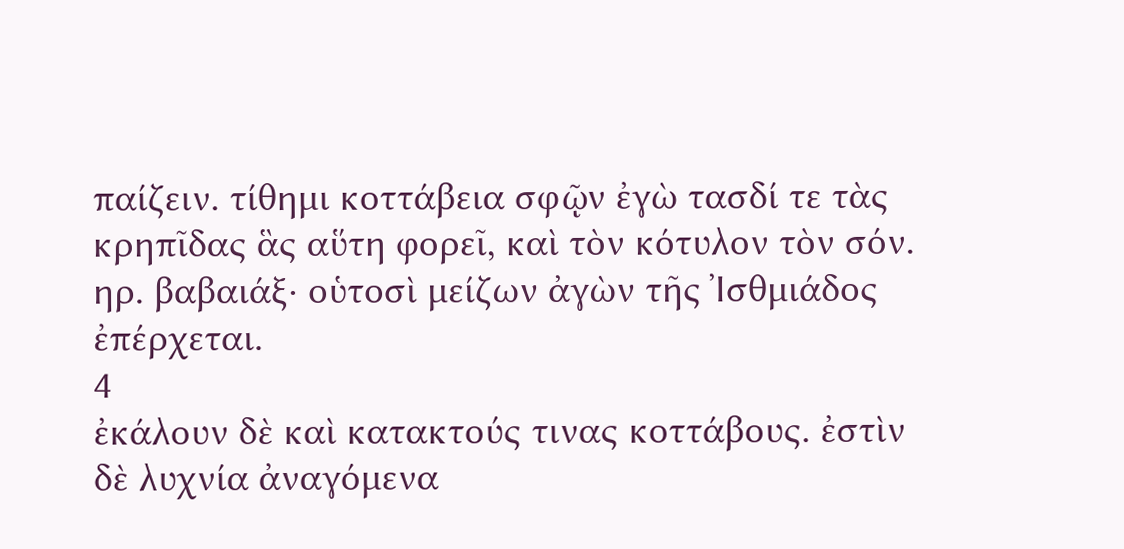παίζειν. τίθημι κοττάβεια σφῷν ἐγὼ τασδί τε τὰς κρηπῖδας ἃς αὕτη φορεῖ, καὶ τὸν κότυλον τὸν σόν. ηρ. βαβαιάξ· οὑτοσὶ μείζων ἀγὼν τῆς Ἰσθμιάδος ἐπέρχεται.
4
ἐκάλουν δὲ καὶ κατακτούς τινας κοττάβους. ἐστὶν δὲ λυχνία ἀναγόμενα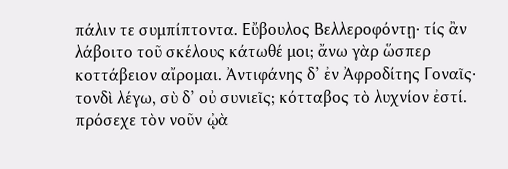πάλιν τε συμπίπτοντα. Εὔβουλος Βελλεροφόντῃ· τίς ἂν λάβοιτο τοῦ σκέλους κάτωθέ μοι; ἄνω γὰρ ὥσπερ κοττάβειον αἴρομαι. Ἀντιφάνης δ’ ἐν Ἀφροδίτης Γοναῖς· τονδὶ λέγω, σὺ δ’ οὐ συνιεῖς; κότταβος τὸ λυχνίον ἐστί. πρόσεχε τὸν νοῦν ᾠὰ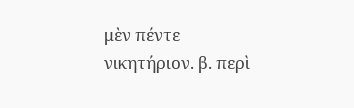μὲν πέντε νικητήριον. β. περὶ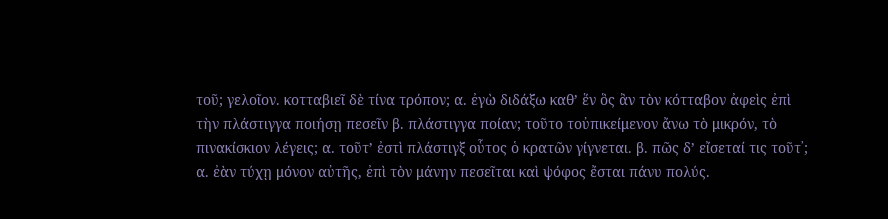τοῦ; γελοῖον. κοτταβιεῖ δὲ τίνα τρόπον; α. ἐγὼ διδάξω καθ’ ἕν ὃς ἂν τὸν κότταβον ἀφεὶς ἐπὶ τὴν πλάστιγγα ποιήσῃ πεσεῖν β. πλάστιγγα ποίαν; τοῦτο τοὐπικείμενον ἄνω τὸ μικρόν, τὸ πινακίσκιον λέγεις; α. τοῦτ’ ἐστὶ πλάστιγξ οὗτος ὁ κρατῶν γίγνεται. β. πῶς δ’ εἴσεταί τις τοῦτ᾽; α. ἐὰν τύχῃ μόνον αὐτῆς, ἐπὶ τὸν μάνην πεσεῖται καὶ ψόφος ἔσται πάνυ πολύς.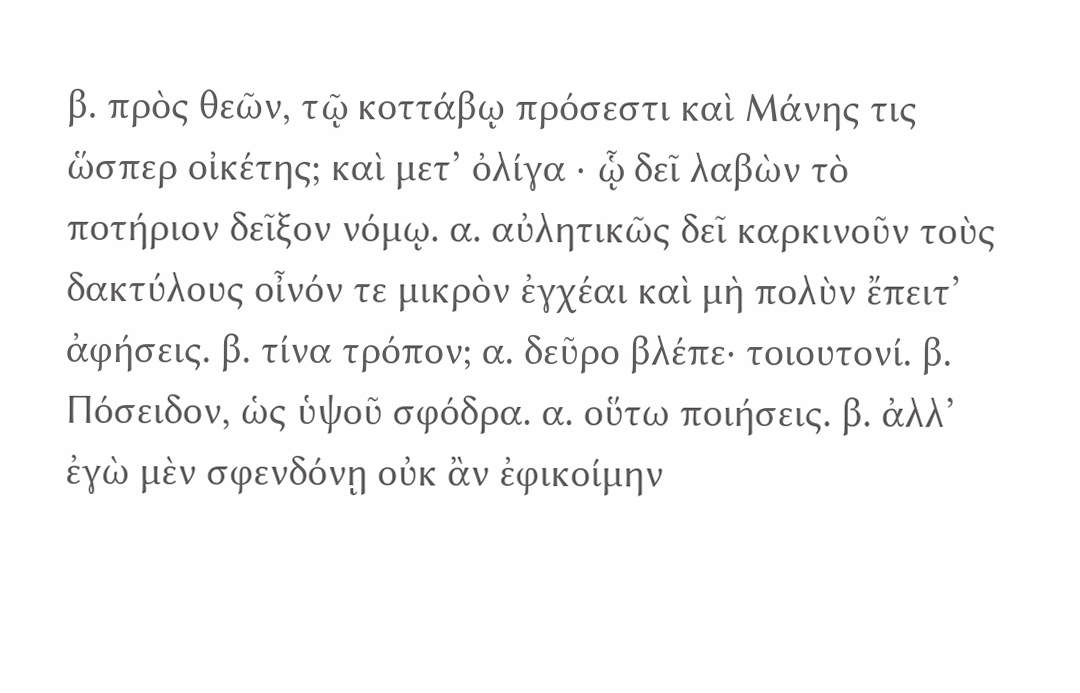β. πρὸς θεῶν, τῷ κοττάβῳ πρόσεστι καὶ Μάνης τις ὥσπερ οἰκέτης; καὶ μετ’ ὀλίγα · ᾧ δεῖ λαβὼν τὸ ποτήριον δεῖξον νόμῳ. α. αὐλητικῶς δεῖ καρκινοῦν τοὺς δακτύλους οἶνόν τε μικρὸν ἐγχέαι καὶ μὴ πολὺν ἔπειτ’ ἀφήσεις. β. τίνα τρόπον; α. δεῦρο βλέπε· τοιουτονί. β. Πόσειδον, ὡς ὑψοῦ σφόδρα. α. οὕτω ποιήσεις. β. ἀλλ’ ἐγὼ μὲν σφενδόνῃ οὐκ ἂν ἐφικοίμην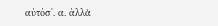αὐτόσ᾽. α. ἀλλὰ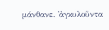μάνθανε. ᾽ἀγκυλοῦντα